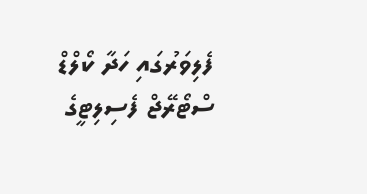ފެލިވަރުގައި ހަދާ ކޯލްޑް ސްޓޯރޭޖް ފެސިލިޓީގެ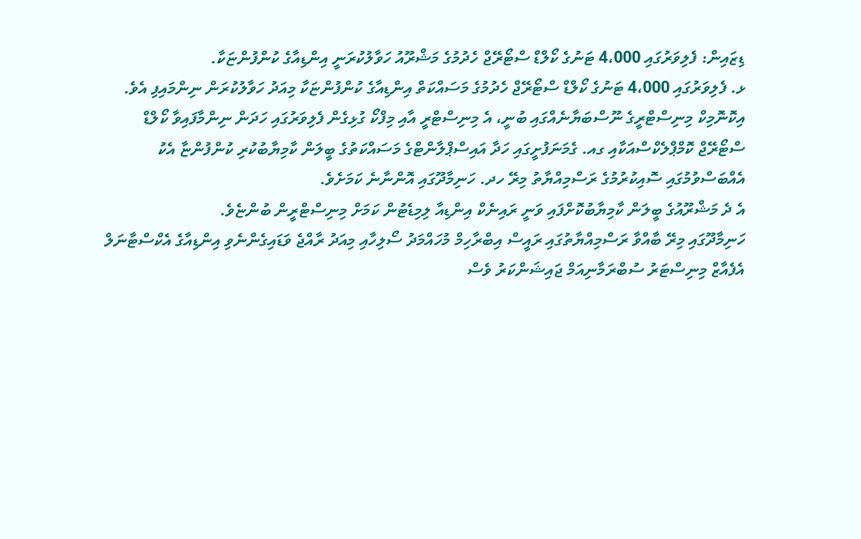ޑިޒައިން: ފެލިވަރުގައި 4،000 ޓަނުގެ ކޯލްޑް ސްޓޯރޭޖް ހެދުމުގެ މަޝްރޫއު ހަވާލުކުރަނީ އިންޑިއާގެ ކުންފުންޏަކާ.
ޅ. ފެލިވަރުގައި 4،000 ޓަނުގެ ކޯލްޑް ސްޓޯރޭޖް ހެދުމުގެ މަސައްކަތް އިންޑިއާގެ ކުންފުންޏަކާ މިއަދު ހަވާލުކުރަން ނިންމައިފި އެވެ.
އިކޮނޮމިކް މިނިސްޓްރީގެ ނޫސްބަޔާނެއްގައި ބުނީ، އެ މިނިސްޓްރީ އާއި މިފްކޯ ގުޅިގެން ފެލިވަރުގައި ހަދަން ނިންމާފައިވާ ކޯލްޑް ސްޓޯރޭޖް ކޮމްޕްލެކްސްއަކާއި ގއ. ގެމަނަފުށީގައި ހަދާ އައިސްޕްލާންޓްގެ މަސައްކަތުގެ ބީލަން ކާމިޔާބުކުރި ކުންފުންޏާ އެކު އެއްބަސްވުމުގައި ސޮއިކުރުމުގެ ރަސްމިއްޔާތު މިރޭ ހދ. ހަނިމާދޫގައި އޮންނާނެ ކަމަށެވެ.
އެ ދެ މަޝްރޫއުގެ ބީލަން ކާމިޔާބުކޮށްފައި ވަނީ ރައިނެކް އިންޑިއާ ލިމިޑެޓުން ކަމަށް މިނިސްޓްރީން ބުންޏެވެ.
ހަނިމާދޫގައި މިރޭ ބާއްވާ ރަސްމިއްޔާތުގައި ރައީސް އިބްރާހިމް މުހައްމަދު ސޯލިހާއި މިއަދު ރާއްޖެ ވަޑައިގެންނެވި އިންޑިއާގެ އެކްސްޓާނަލް އެފެއާޒް މިނިސްޓަރު ސުބްރަމާނިއަމް ޖައިޝަންކަރު ވެސް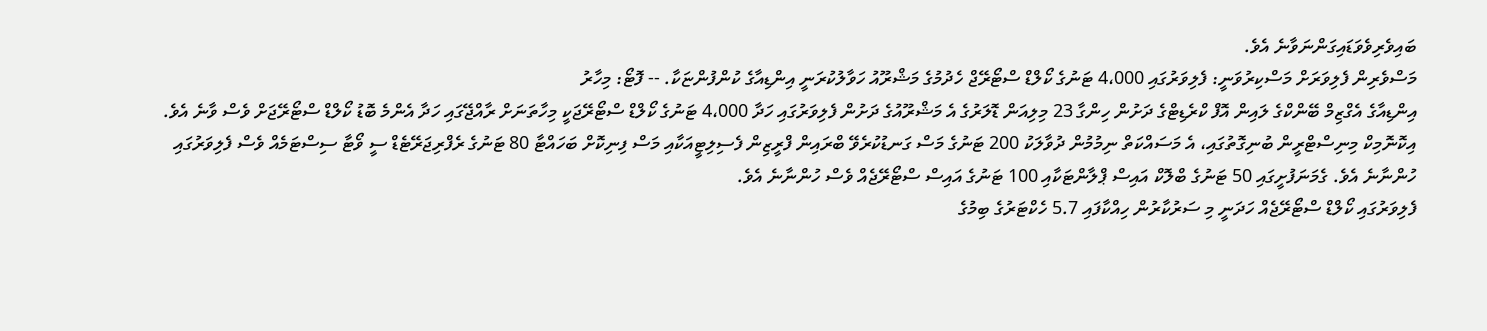ބައިވެރިވެވަޑައިގަންނަވާނެ އެވެ.
މަސްވެރިން ފެލިވަރަށް މަސްކިރުވަނީ: ފެލިވަރުގައި 4،000 ޓަނުގެ ކޯލްޑް ސްޓޯރޭޖް ހެދުމުގެ މަޝްރޫއު ހަވާލުކުރަނީ އިންޑިއާގެ ކުންފުންޏަކާ. -- ފޮޓޯ: މިހާރު
އިންޑިއާގެ އެގްޒިމް ބޭންކްގެ ލައިން އޮފް ކްރެޑިޓްގެ ދަށުން ހިންގާ 23 މިލިއަން ޑޮލަރުގެ އެ މަޝްރޫއުގެ ދަށުން ފެލިވަރުގައި ހަދާ 4،000 ޓަނުގެ ކޯލްޑް ސްޓޯރޭޖަކީ މިހާތަނަށް ރާއްޖޭގައި ހަދާ އެންމެ ބޮޑު ކޯލްޑް ސްޓޯރޭޖަށް ވެސް ވާނެ އެވެ.
އިކޮނޮމިކް މިނިސްޓްރީން ބުނިގޮތުގައި، އެ މަސައްކަތް ނިމުމުން ދުވާލަކު 200 ޓަނުގެ މަސް ގަނޑުކުރެވޭ ބްރައިން ފްރީޒިން ފެސިލިޓީއަކާއި މަސް ފިނިކޮށް ބަހައްޓާ 80 ޓަނުގެ ރެފްރިޖަރޭޓެޑް ސީ ވޯޓާ ސިސްޓަމެއް ވެސް ފެލިވަރުގައި ހުންނާނެ އެވެ. ގެމަނަފުށީގައި 50 ޓަނުގެ ބްލޮކް އައިސް ޕްލާންޓަކާއި 100 ޓަނުގެ އައިސް ސްޓޯރޭޖެއް ވެސް ހުންނާނެ އެވެ.
ފެލިވަރުގައި ކޯލްޑް ސްޓޯރޭޖެއް ހަދަނީ މި ސަރުކާރުން ހިއްކާފައި 5.7 ހެކްޓަރުގެ ބިމުގެ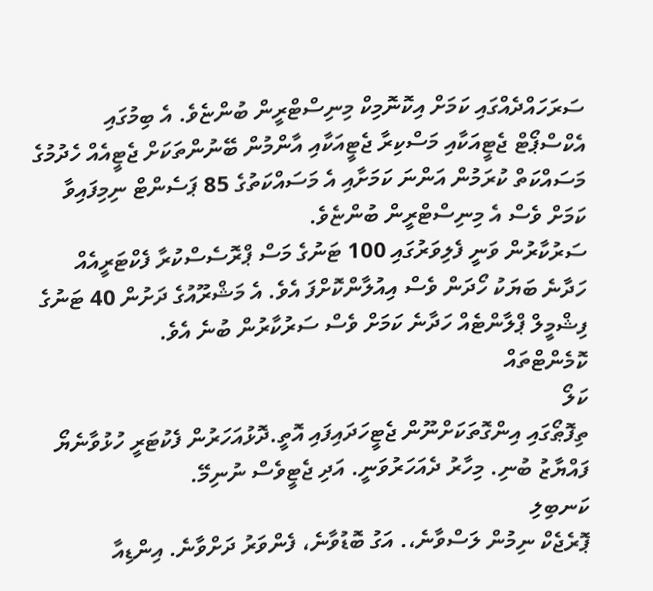ސަރަހައްދެއްގައި ކަމަށް އިކޮނޮމިކް މިނިސްޓްރީން ބުންޏެވެ. އެ ބިމުގައި އެކްސްޕޯޓް ޖެޓީއަކާއި މަސްކިރާ ޖެޓީއަކާއި އާންމުން ބޭނުންތަކަށް ޖެޓީއެއް ހެދުމުގެ މަސައްކަތް ކުރަމުން އަންނަ ކަމަށާއި އެ މަސައްކަތުގެ 85 ޕަސެންޓް ނިމިފައިވާ ކަމަށް ވެސް އެ މިނިސްޓްރީން ބުންޏެވެ.
ސަރުކާރުން ވަނީ ފެލިވަރުގައި 100 ޓަނުގެ މަސް ޕްރޮސެސްކުރާ ފެކްޓަރީއެއް ހަދާނެ ބަޔަކު ހޯދަން ވެސް އިއުލާންކޮށްފަ އެވެ. އެ މަޝްރޫއުގެ ދަށުން 40 ޓަނުގެ ފިޝްމީލް ޕްލާންޓެއް ހަދާނެ ކަމަށް ވެސް ސަރުކާރުން ބުނެ އެވެ.
ކޮމެންޓްތައް
ކަލޯ
ތިފޮޠޯގައި އިންގޮތަކަށްނޫން ޖެޓީހަދައިފައި އޮތީ.ދޮޅުއަހަރުން ފެކުޓަރީ ހުޅުވާނެޔޯ ފައްޔާޒު ބުނި. މިހާރު ދެއަހަރުވަނީ. އަދި ޖެޓީވެސް ނުނިމޭ.
ކަނބިލި
ޕޮރެޖެކް ނިމުން ލަސްވާނެ،. އަގު ބޮޑުވާނެ، ފެންވަރު ދަށްވާނެ. އިންޑިއާ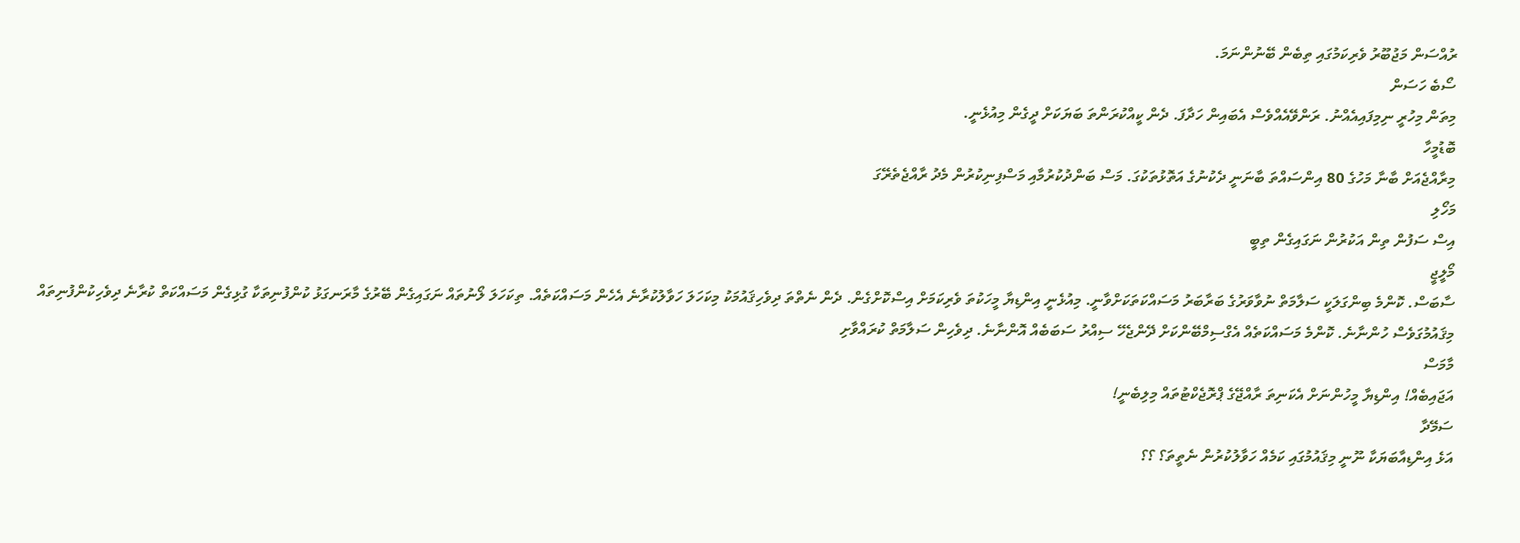ރުއްސަން މަޖުބޫރު ވެރިކަމުގައި ތިބެން ބޭނުންނަމަ.
ސޯބެ ހަސަން
މިތަން މިހުރީ ނިމިފައިއެއްނު. ރަންވޭއެއްވެސް އެބައިން ހަދާފަ. ދެން ކީއްކުރަންތަ ބަޔަކަށް ދީގެން މިއުޅެނީ.
ބޮޑުމީހާ
މިރާއްޖެއަށް ބާނާ މަހުގެ 80 އިންސައްތަ ބާނަނީ ދެކުނުގެ އަތޮޅުތަކުގަ. މަސް ބަންދުކުރުމާއި މަސްފިނިކުރުން މެދު ރާއްޖެތެރޭގަ
މަހޯލި
އިސް ސަފުން ތިން އަކުރުން ނަގައިގެން ތިބީ
މޯލީޖީ
ސާބަސް. ކޮންމެ ބިންގަލަކީ ސަލާމަތް ނުވާވަރުގެ ބަރާބަރު މަސައްކަތަކަށްވާނީ. މިއުޅެނީ އިންޑިޔާ މީހަކުތަ ވެރިކަމަށް އިސްކޮށްގެން. ދެން ނެތްތަ ދިވެހިޤައުމަކު މިކަހަލަ ހަވާލުކުރާނެ އެހެން މަސައްކަތެއް. ތިކަހަލަ ލޯނުތައް ނަގައިގެން ބޭރުގެ މާރަނގަޅު ކުންފުނިތަކާ ގުޅިގެން މަސައްކަތް ކުރާނެ ދިވެހިކުންފުނިތައް މިޤައުމުގަވެސް ހުންނާނެ. ކޮންމެ މަސައްކަތެއް އެގްސިމްބޭންކަށް ދޭންޖެހޭ ސިއްރު ސަބަބެއް އޮންނާނެ. ދިވެހިން ސަލާމަތް ކުރައްވާށި
މާމަސް
އަޖައިބެއް! އިންޑިޔާ މީހުންނަށް އެކަނިތަ ރާއްޖޭގެ ޕްރޮޖެކްޓުތައް މިލިބެނީ!
ސަމޭދާ
އަޅެ އިންޑިއާބަޔަކާ ނޫނީ މިޤައުމުގައި ކަމެއް ހަވާލުކުރުން ނެތީތަ؟ ؟؟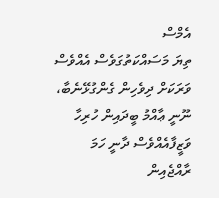އެމްސް
ތިޔަ މަސައްކަތުގަވެސް އެއްވެސް ވަރަކަށް ދިވެހިން ގެންގުޅޭނެބާ، ނޫނީ ޢާއްމު ބީދައިން ހުރިހާ ވަޒީފާއެއްވެސް ދާނީ ހަމަ ރާއްޖެއިން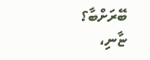ބޭރަށްބާ؟
ޏާނި،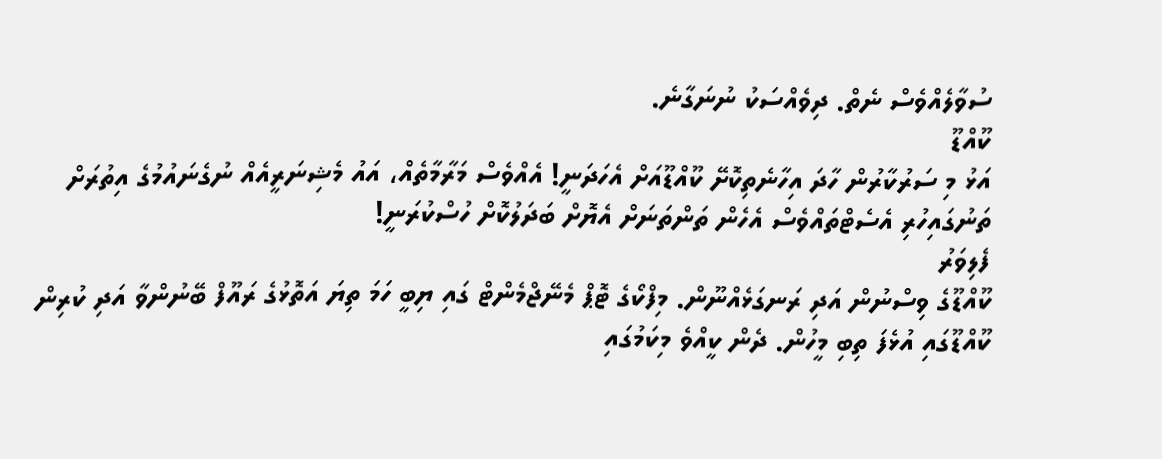ސުވާލެއްވެސް ނެތް. ދިވެއްސަކު ނުނަގާނެ.
ކޫއްޑޫ
އަޅު މި ސަރުކާރުން ހާދަ އިހާނެތިކޮށޭ ކޫއްޑޫއަށް އެހަދަނީ! އެއްވެސް މަރާމާތެއް، އައު މެޝިނަރީއެއް ނުގެނައުމުގެ އިތުރަށް ތަނުގައިހުރި އެސެޓްތައްވެސް އެހެން ތަންތަނަށް އެޔޮށް ބަދަލުކޮށް ހުސްކުރަނީ!
ފެލިވަރު
ކޫއްޑޫގެ ވިސްނުން އަދި ރަނގަޅެއްނޫން. މިފްކޯގެ ޓޮޕް މެނޭޖްމެންޓް ގައި ޔިބީ ހަމަ ތިޔަ އަތޮޅުގެ ރައޫފް ބޭނުންވާ އަދި ކުރިން ކޫއްޑޫގައި އުޅެފަ ތިބި މީހުން. ދެން ކީއްވެ މިކަމުގައި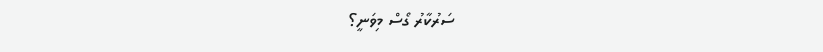ސަރުކާރު ގޯސް މިވަނީ؟